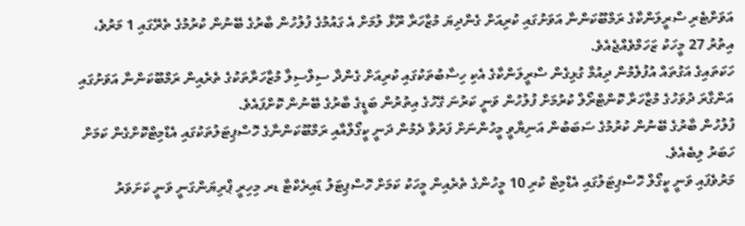އަވަށްޓެރި ސްރީލަންކާގެ ރަމްބޫކަންނާ އަވަށުގައި ކުރިއަށް ގެންދިޔަ މުޒާހަރާ ރޫޅާ ލުމަށް އެ ގައުމުގެ ފުލުހުން ބާރުގެ ބޭނުން ކުރުމުގެ ތެރޭގައި 1 މަރުވެ، އިތުރު 27 މީހަކު ޒަހަމްވެއްޖެއެވެ.
ހަކަތައިގެ އަގުތައް އުފުލެމުން ދިއުމާ ގުޅިގެން ސްރީލަންކާގެ އެކި ހިސާބުތަކުގައި ކުރިއަށް ގެންދާ ސިލްސިލާ މުޒާހަރާތަކުގެ ތެރެއިން ރަމްބޫކަންނާ އަވަށުގައި އަންގާރަ ދުވަހުގެ މުޒާހަރާ ކޮންޓްރޯލް ކުރުމަށް ފުލުހުން ވަނީ ކަރުނަ ގޭހުގެ އިތުރުން ބަޑީގެ ބާރުގެ ބޭނުން ކޮށްފައެވެ.
ފުލުހުން ބާރުގެ ބޭނުން ކުރުމުގެ ސަބަބުން އަނިޔާވީ މީހުންނަށް ފަރުވާ ދެމުން ދަނީ ކީގޯލްއާއި ރަމްބޫކަންނާގެ ހޮސްޕިޓަލުތަކުގައި އެޑްމިޓްކޮށްގެން ކަމަށް ހަބަރު ލިބެއެވެ.
މަރުވެފައި ވަނީ ކީގޯލް ހޮސްޕިޓަލުގައި އެޑްމިޓް ކުރި 10 މީހުންގެ ތެރެއިން މީހަކު ކަމަށް ހޮސްޕިޓަލު ޑައިރެކްޓާ ޑރ މިހިރީ ޕްރިޔަންގަނީ ވަނީ ކަށަވަރު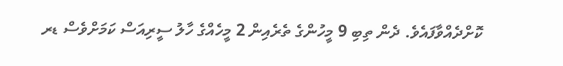ކޮށްދެއްވާފައެވެ. ދެން ތިބި 9 މީހުންގެ ތެރެއިން 2 މީހެއްގެ ހާލު ސީރިއަސް ކަމަށްވެސް ޑރ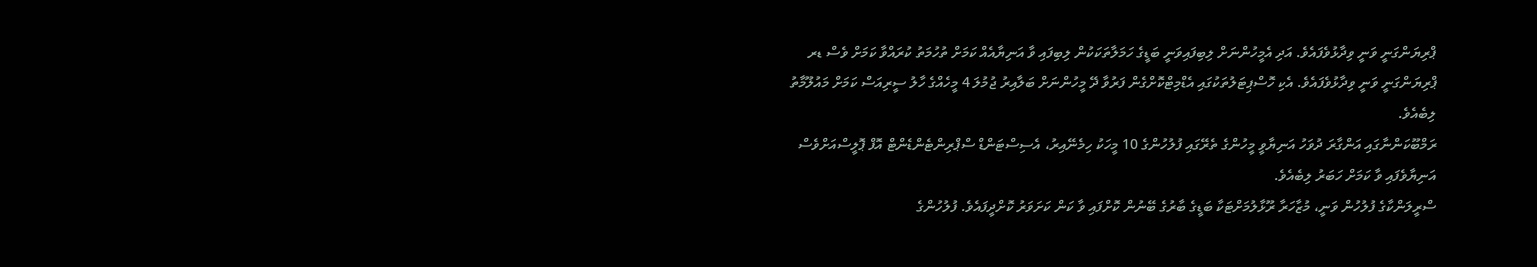ޕްރިޔަންގަނީ ވަނީ ވިދާޅުވެފައެވެ. އަދި އެމީހުންނަށް ލިބިފައިވަނީ ބަޑީގެ ހަމަލާތަކަކުން ލިބިފައި ވާ އަނިޔާއެއް ކަމަށް ތުހުމަތު ކުރައްވާ ކަމަށް ވެސް ޑރ ޕްރިޔަންގަނީ ވަނީ ވިދާޅުވެފައެވެ. އެކި ހޮސްޕިޓަލުތަކުގައި އެޑްމިޓްކޮށްގެން ފަރުވާ ދޭ މީހުންނަށް ބަލާއިރު ޖުމުލަ 4 މީހެއްގެ ހާލު ސީރިއަސް ކަމަށް މައުލޫމާތު ލިބެއެވެ.
ރަމްބޫކަންނާގައި އަންގާރަ ދުވަހު އަނިޔާވީ މީހުންގެ ތެރޭގައި ފުލުހުންގެ 10 މީހަކު ހިމެނޭއިރު، އެސިސްޓަންޑް ސްޕްރިންޓެންޑެންޓް އޮފް ޕޮލީސްއަށްވެސް އަނިޔާވެފައި ވާ ކަމަށް ހަބަރު ލިބެއެވެ.
ސްރީލަންކާގެ ފުލުހުން ވަނީ، މުޒާހަރާ ރޫޅާލުމަށްޓަކާ ބަޑީގެ ބާރުގެ ބޭނުން ކޮށްފައި ވާ ކަން ކަށަވަރު ކޮށްދީފައެވެ. ފުލުހުންގެ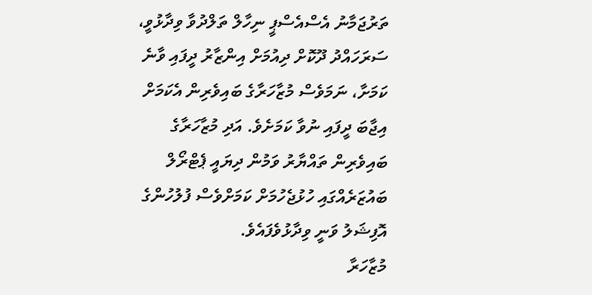ތަރުޖަމާނު އެސްއެސްޕީ ނިހާލް ތަލްދުވާ ވިދާޅުވީ، ސަރަހައްދު ދޫކޮށް ދިއުމަށް އިންޒާރު ދީފައި ވާނެ ކަމަށާ، ނަމަވެސް މުޒާހަރާގެ ބައިވެރިން އެކަމަށް އިޖާބަ ދީފައި ނުވާ ކަމަށެވެ. އަދި މުޒާހަރާގެ ބައިވެރިން ތައްޔާރު ވަމުން ދިޔައީ ޕެޓްރޯލް ބައުޒަރެއްގައި ހުޅުޖެހުމަށް ކަމަށްވެސް ފުލުހުންގެ އޮފިޝަލު ވަނީ ވިދާޅުވެފައެވެ.
މުޒާހަރާ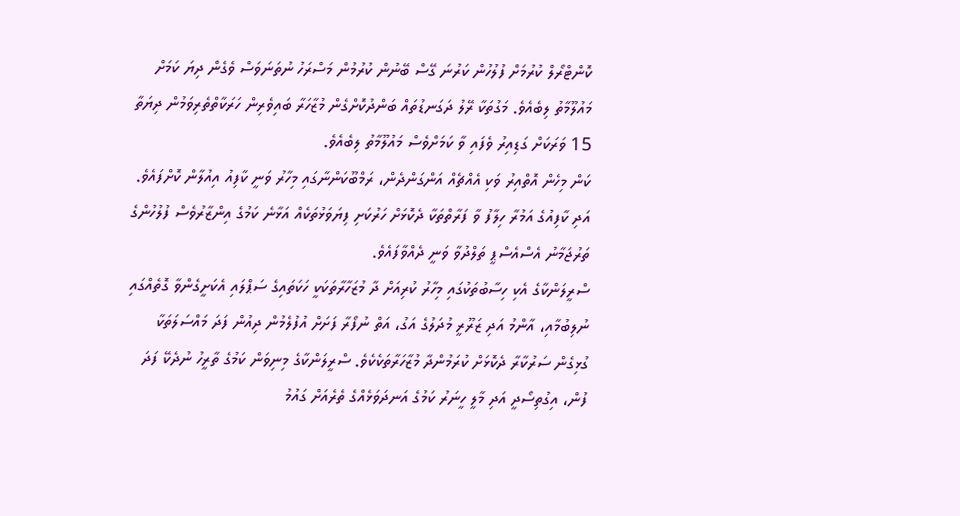ކޮންޓްރޯލް ކުރުމަށް ފުލުހުން ކަރުނަ ގޭސް ބޭނުން ކުރުމުން މަސްރަހު ނުތަނަވަސް ވެގެން ދިޔަ ކަމަށް މައުލޫމާތު ލިބެއެވެ. މަގުތަކާ ރޭލު ދަގަނޑުތައް ބަންދުކޮށްގެން މުޒާހަރާ ބައިވެރިން ހަރަކާތްތެރިވަމުން ދިޔަތާ 15 ވަރަކަށް ގަޑިއިރު ވެފައި ވާ ކަމަށްވެސް މައުލޫމާތު ލިބެއެވެ.
ކަން މިހެން އޮތްއިރު ވަކި އެއްޗެއް އަންގަންދެން، ރަމްބޫކަންނާގައި މިހާރު ވަނީ ކާފިއު އިއުލާން ކޮށްފައެވެ. އަދި ކާފިއުގެ އަމުރާ ހިލާފު ވާ ފަރާތްތަކާ ދެކޮޅަށް ހަރުކަށި ފިޔަވަޅުތަކެއް އަޅާނެ ކަމުގެ އިންޒާރުވެސް ފުލުހުންގެ ތަރުޖަމާނު އެސްއެސްޕީ ތަލްދުވާ ވަނީ ދެއްވާފައެވެ.
ސްރީލަންކާގެ އެކި ހިސާބުތަކުގައި މިހާރު ކުރިއަށް ދާ މުޒަހާރާތަކަކީ ހަކަތައިގެ ސަޕްލައި އެކަށީގެންވާ ގޮތެއްގައި ނުލިބުމާއި، އާންމު އަދި ޒަރޫރީ މުދަލުގެ އަގު، އަތް ނުފޯރާ ފަށަށް އުފުލެމުން ދިއުން ފަދަ މައްސަލަތަކާ ގުޅިގެން ސަރުކާރާ ދެކޮޅަށް ކުރަމުންދާ މުޒާހަރާތަކެކެވެ. ސްރީލަންކާގެ މިނިވަން ކަމުގެ ތާރީހު ނުދެކޭ ފަދަ ފުން، އިގުތިސޯދީ އަދި މާލީ ހީނަރު ކަމުގެ އަނދަވަޅެއްގެ ތެރެއަށް ގައުމު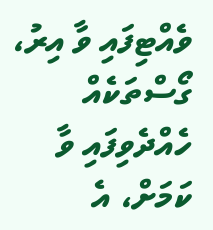ވެއްޓިފައި ވާ އިރު، ގޯސްތަކެއް ހެއްދެވިފައި ވާ ކަމަށް، އެ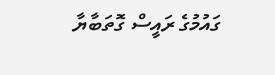ގައުމުގެ ރައީސް ގޮތަބާޔާ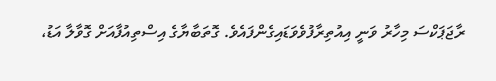ރާޖަޕަކްސަ މިހާރު ވަނީ އިއުތިރާފުވެވަޑައިގެންފައެވެ. ގޮތަބާޔާގެ އިސްތިއުފާއަށް ގޮވާލާ އަޑު،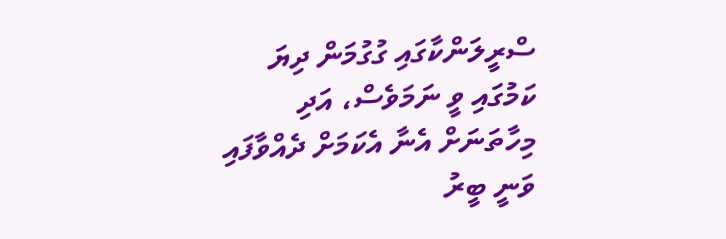ސްރީލަންކާގައި ގުގުމަން ދިޔަ ކަމުގައި ވީ ނަމަވެސް، އަދި މިހާތަނަށް އެނާ އެކަމަށް ދެއްވާފައި ވަނީ ބީރު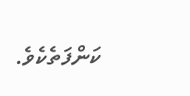ކަންފަތެކެވެ.